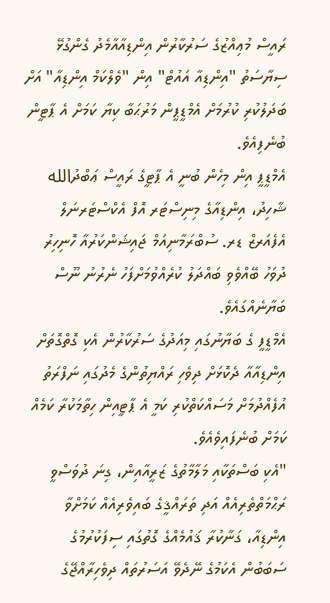ރައީސް މުޢިއްޒުގެ ސަރުކާރުން އިންޑިއާއާމެދު ގެންގުޅޭ ސިޔާސަތު "އިންޑިއާ އައުޓް" އިން "ވެލްކަމް އިންޑިއާ" އަށް ބަދަލުކުރި ކުރުމަށް އެމްޑީޕީން މަރުޙަބާ ކިޔާ ކަމަށް އެ ޕާޓީން ބުނެފިއެވެ.
އެމްޑީޕީ އިން މިހެން ބުނީ އެ ޕާޓީގެ ރައީސް ޢަބްދުالله ޝާހިދު، އިންޑިއާގެ މިނިސްޓަރ އޮފް އެކްސްޓަރނަލް އެފެއަރޒް ޑރ. ސުބްރަމާނިއަމް ޖައިޝަންކަރުއާ ހޮނިހިރު ދުވަހު ބޭއްވެވި ބައްދަލު ކުރެއްވުމަށްފަހު ނެރުނު ނޫސް ބަޔާނެއްގައެވެ.
އެމްޑީފީ ގެ ބަޔާނުގައި މިއަދުގެ ސަރުކާރުން އެކި ގޮތްގޮތަށް އިންޑިއާއާ ދެކޮޅަށް ދިވެހި ރައްޔިތުންގެ މެދުގައި ނަފްރަތު އުފެއްދުމަށް މަސައްކަތްކުރި ކަމީ އެ ޕާޓީއިން ހިތާމަކުރާ ކަމެއް ކަމަށް ބުނެފައިވެއެވެ.
"އެކި ބަސްތަކާއި މަލާމާތުގެ ޒަރީއާއިން، ގިނަ ދުވަސްވީ ރަޙްމަތްތެރިއެއް އަދި ތަރައްޤީގެ ބައިވެރިއެއް ކަމަށްވާ އިންޑިއާ، ގަނާކުރާ ޤައުމެއްގެ ގޮތުގައި ސިފަކުރުމުގެ ސަބަބުން އެކަމުގެ ނޭދެވޭ އަސަރުތައް ދިވެހިރާއްޖޭގެ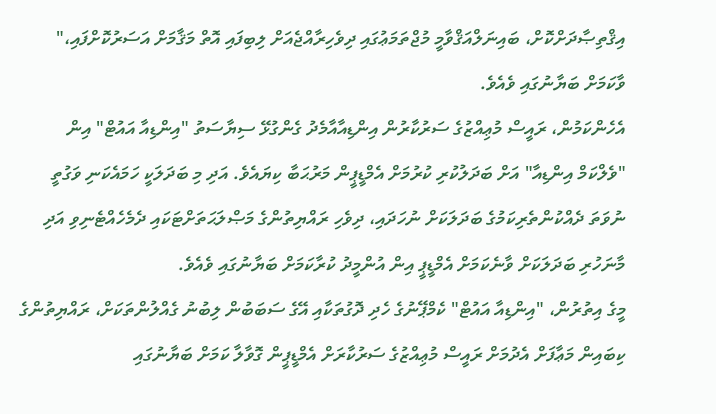އިޤްތިޞާދަށްކޮށް، ބައިނަލްއަޤްވާމީ މުޖްތަމަޢުގައި ދިވެހިރާއްޖެއަށް ލިބިފައި އޮތް މަޤާމަށް އަސަރުކޮށްފައި،" ވާކަމަށް ބަޔާނުގައި ވެއެވެ.
އެހެންކަމުން، ރައީސް މުޢިއްޒުގެ ސަރުކާރުން އިންޑިއާއާމެދު ގެންގުޅޭ ސިޔާސަތު "އިންޑިއާ އައުޓް" އިން "ވެލްކަމް އިންޑިއާ" އަށް ބަދަލުކުރި ކުރުމަށް އެމްޑީޕީން މަރުޙަބާ ކިޔައެވެ. އަދި މި ބަދަލަކީ ހަމައެކަނި ވަގުތީ ނުވަތަ ދެއްކުންތެރިކަމުގެ ބަދަލަކަށް ނުހަދައި، ދިވެހި ރައްޔިތުންގެ މަޞްލަޙަތަށްޓަކައި ދެމެހެއްޓެނިވި އަދި މާނަހުރި ބަދަލަކަށް ވާނެކަމަށް އެމްޑީޕީ އިން އުންމީދު ކުރާކަމަށް ބަޔާނުގައި ވެއެވެ.
މީގެ އިތުރުން، "އިންޑިއާ އައުޓް" ކެމްޕޭނުގެ ހެދި ދޮގުތަކާއި އޭގެ ސަބަބުން ލިބުނު ގެއްލުންތަކަށް، ރައްޔިތުންގެ ކިބައިން މަޢާފަށް އެދުމަށް ރައީސް މުޢިއްޒުގެ ސަރުކާރަށް އެމްޑީޕީން ގޮވާލާ ކަމަށް ބަޔާނުގައި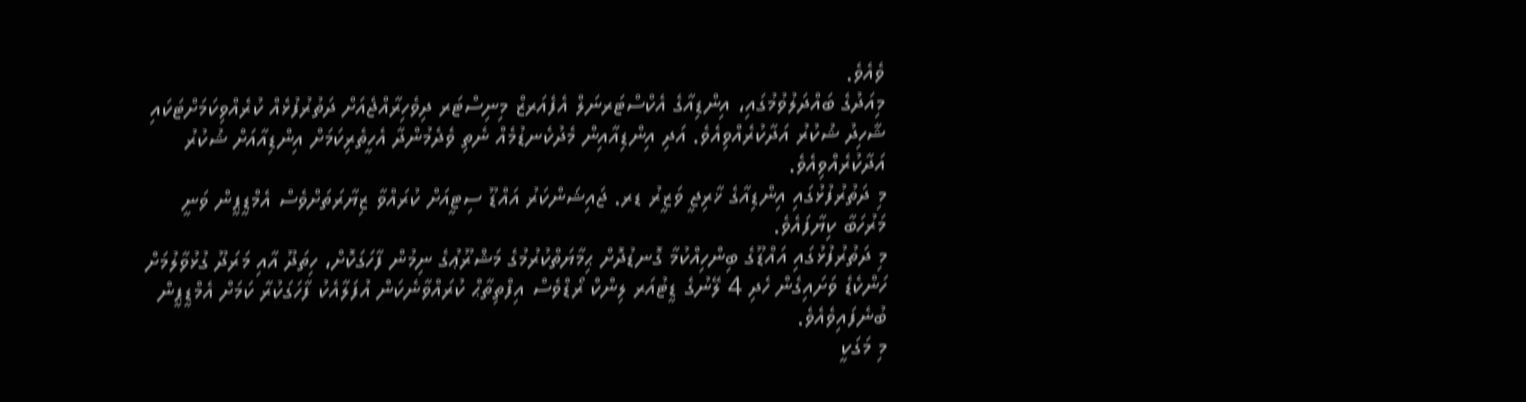ވެއެވެ.
މިއަދުގެ ބައްދަލުވުމުގައި، އިންޑިއާގެ އެކްސްޓަރނަލް އެފެއަރޒް މިނިސްޓަރ ދިވެހިރާއްޖެއަށް ދަތުރުފުޅެއް ކުރެއްވިކަމަށްޓަކައި ޝާހިދު ޝުކުރު އަދާކުރެއްވިއެވެ. އަދި އިންޑިއާއިން މެދުކެނޑުމެއް ނެތި ވެދެމުންދާ އެހީތެރިކަމަށް އިންޑިއާއަށް ޝުކުރު އަދާކުރެއްވިއެވެ.
މި ދަތުރުފުޅުގައި އިންޑިއާގެ ޚާރިޖީ ވަޒީރު ޑރ. ޖައިޝަންކަރު އައްޑޫ ސިޓީއަށް ކުރައްވާ ޒިޔާރަތަށްވެސް އެމްޑީޕީން ވަނީ މަރުހަބާ ކިޔާފައެވެ.
މި ދަތުރުފުޅުގައި އައްޑޫގެ ބިންހިއްކުމާ ގޮނޑުދޮށް ޙިމާޔަތްކުރުމުގެ މަޝްރޫޢުގެ ނިމުން ފާހަގަކޮށް، ހިތަދޫ އާއި މަރަދޫ ގުޅުވާލުމަށް ހަންކެޑެ ވަށައިގެން ހެދި 4 ލޭނުގެ ޑީޓުއަރ ލިންކް ރޯޑްވެސް އިފްތިތާޙް ކުރައްވާނެކަން އުފަލާއެކު ފާހަގަކުރާ ކަމަށް އެމްޑީޕީން ބުނެފައިވެއެވެ.
މި މަގަކީ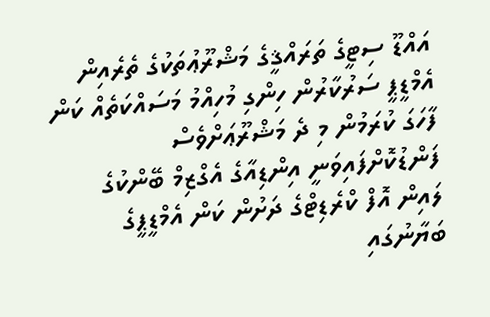އައްޑޫ ސިޓީގެ ތަރައްޤީގެ މަޝްރޫޢުތަކުގެ ތެރެއިން އެމްޑީޕީ ސަރުކާރުން ހިންގި މުހިއްމު މަސައްކަތެއް ކަން ފާހަގަ ކުރަމުން މި ދެ މަޝްރޫޢަށްވެސް ފަންޑުކޮށްފައިވަނީ އިންޑިއާގެ އެގްޒިމް ބޭންކުގެ ލައިން އޮފް ކްރެޑިޓްގެ ދަށުން ކަން އެމްޑީޕީގެ ބަޔާނުގައި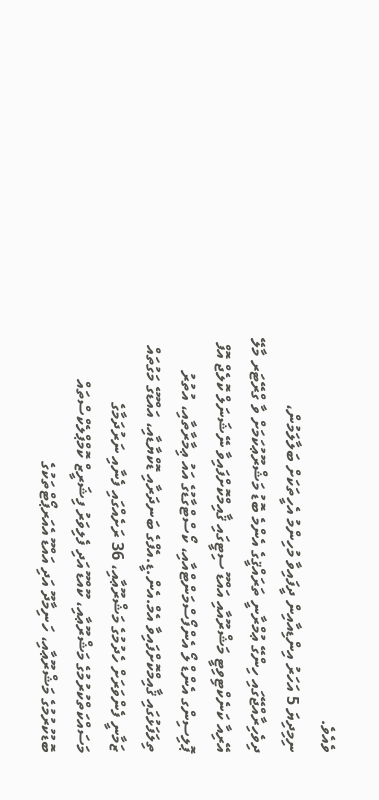ވެއެވެ.
ނިމިދިޔަ 5 އަހަރު އިންޑިއާއިން ދީފައިވާ މުހިންމު އެހީތަކަށް ބަލާލަމުން، ދިވެހިރާއްޖޭގައި ހިންގޭ ޢުމްރާނީ ތަރައްޤީގެ އެންމެ ބޮޑު މަޝްރޫޢުކަމަށް ވާ ގްރޭޓަރ މާލޭ އޭރިއާ ކަނެކްޓިވިޓީ މަޝްރޫއާއި އައްޑޫ ސިޓީގައި ޤާއިމްކޮށްފައިވާ ނޭޝަނަލް ކޮލެޖް އޮފް ޕޮލިސިންގ އެންޑް ލޯ އެންފޯސްމަންޓްއާއި، ކޯސްޓްގާޑުގެ އައު ޢިމާރާތާއި، އުތުރު ތިލަފަޅުގައި ޤާއިމްކޮށްފައިވާ އެމް.އެން.ޑީ.އެފްގެ ބަނދަރާއި ޑޮކްޔާޑާއި، އައްޑޫގެ މަގުތައް ޒަމާނީ ފެންވަރަށް ހެދުމުގެ މަޝްރޫޢާއި، 36 ރަށެއްގައި ފެނާއި ނަރުދަމާގެ މަސައްކަތްކުރުމުގެ މަޝްރޫޢާއި، ކޫއްޑޫ އަދި ފެލިވަރު ފިޝަރީޒް ކޮމްޕްލެކްސްތައް ބޮޑުކުރުމުގެ މަޝްރޫޢާއި، ހަނިމާދޫ އަދި އައްޑޫ އެއަރޕޯޓްތަކުގެ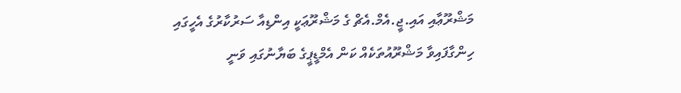މަޝްރޫޢާއި އައި.ޖީ.އެމް.އެޗް ގެ މަޝްރޫޢަކީ އިންޑިއާ ސަރުކާރުގެ އެހީގައި ހިންގާފައިވާ މަޝްރޫއުތަކެއް ކަން އެމްޑީޕީގެ ބަޔާނުގައި ވަނީ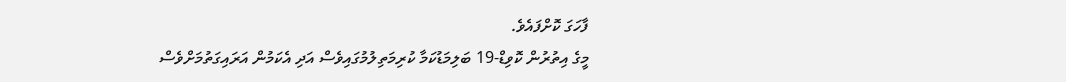ފާހަގަ ކޮށްފައެވެ.
މީގެ އިތުރުން ކޮވިޑް-19 ބަލިމަޑުކަމާ ކުރިމަތިލުމުގައިވެސް އަދި އެކަމުން އަރައިގަތުމަށްވެސް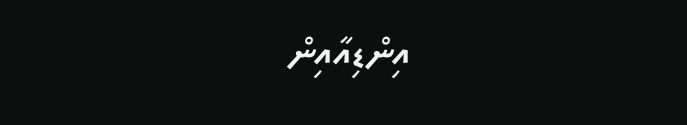އިންޑިއާއިން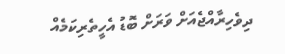ދިވެހިރާއްޖެއަށް ވަރަށް ބޮޑު އެހީތެރިކަމެއް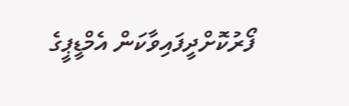ފޯރުކޮށްދީފައިވާކަން އެމްޑީޕީގެ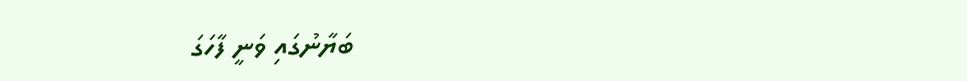ބަޔާނުގައި ވަނީ ފާހަގަ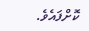ކޮށްފައެވެ.